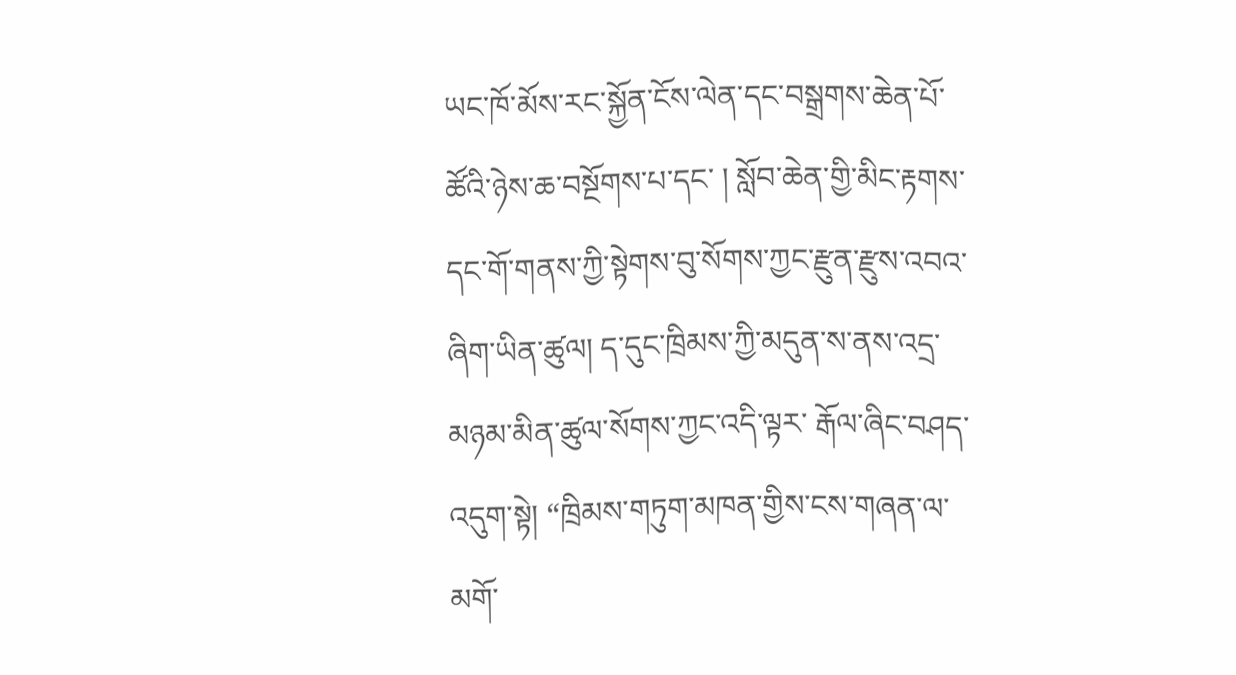ཡང་ཁོ་མོས་རང་སྐྱོན་ངོས་ལེན་དང་བསྒྲགས་ཆེན་པོ་ཚོའི་ཉེས་ཆ་བསྔོགས་པ་དང་ ། སློབ་ཆེན་གྱི་མིང་རྟགས་དང་གོ་གནས་ཀྱི་སྟེགས་བུ་སོགས་ཀྱང་རྫུན་རྫུས་འབའ་ཞིག་ཡིན་ཚུལ། ད་དུང་ཁྲིམས་ཀྱི་མདུན་ས་ནས་འདྲ་མཉམ་མིན་ཚུལ་སོགས་ཀྱང་འདི་ལྟར་ རྒོལ་ཞིང་བཤད་འདུག་སྟེ། “ཁྲིམས་གཏུག་མཁན་གྱིས་ངས་གཞན་ལ་མགོ་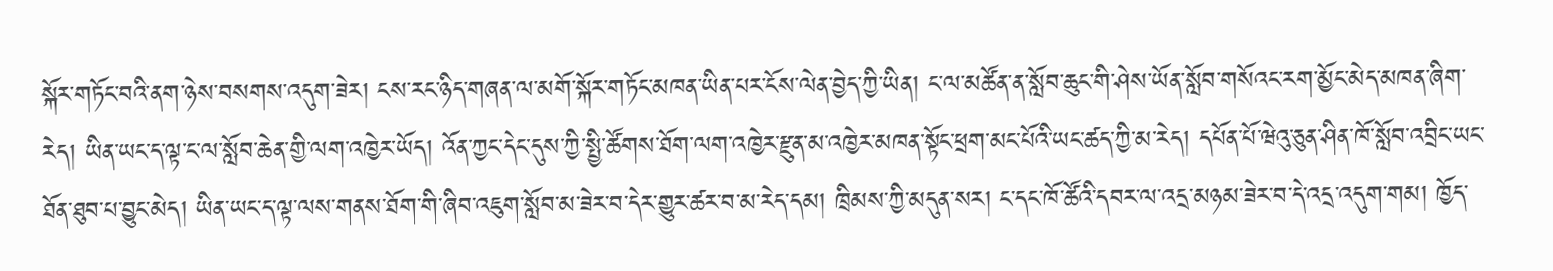སྐོར་གཏོང་བའི་ནག་ཉེས་བསགས་འདུག་ཟེར། ངས་རང་ཉིད་གཞན་ལ་མགོ་སྐོར་གཏོང་མཁན་ཡིན་པར་ངོས་ལེན་བྱེད་ཀྱི་ཡིན། ང་ལ་མཚོན་ན་སློབ་ཆུང་གི་ཤེས་ཡོན་སློབ་གསོའང་རག་མྱོང་མེད་མཁན་ཞིག་རེད། ཡིན་ཡང་ད་ལྟ་ང་ལ་སློབ་ཆེན་གྱི་ལག་འཁྱེར་ཡོད། འོན་ཀྱང་དེང་དུས་ཀྱི་སྤྱི་ཚོགས་ཐོག་ལག་འཁྱེར་རྫུན་མ་འཁྱེར་མཁན་སྟོང་ཕྲག་མང་པོའི་ཡང་ཚད་ཀྱི་མ་རེད། དཔོན་པོ་ཝེའུ་ཅུན་ཤིན་ཁོ་སློབ་འབྲིང་ཡང་ཐོན་ཐུབ་པ་བྱུང་མེད། ཡིན་ཡང་ད་ལྟ་ལས་གནས་ཐོག་གི་ཞིབ་འཇུག་སློབ་མ་ཟེར་བ་དེར་གྱུར་ཚར་བ་མ་རེད་དམ། ཁྲིམས་ཀྱི་མདུན་སར། ང་དང་ཁོ་ཚོའི་དབར་ལ་འདྲ་མཉམ་ཟེར་བ་དེ་འདྲ་འདུག་གམ། ཁྱོད་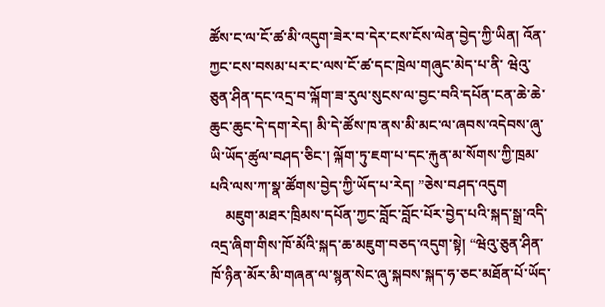ཚོས་ང་ལ་ངོ་ཚ་མི་འདུག་ཟེར་བ་དེར་ངས་ངོས་ལེན་བྱེད་ཀྱི་ཡིན། འོན་ཀྱང་ངས་བསམ་པར་ང་ལས་ངོ་ཚ་དང་ཁྲེལ་གཞུང་མེད་པ་ནི་ ཝེའུ་ཅུན་ཤིན་དང་འདྲ་བ་ལྐོག་ཟ་རུལ་སུངས་ལ་བྱང་བའི་དཔོན་ངན་ཆེ་ཆེ་ཆུང་ཆུང་དེ་དག་རེད། མི་དེ་ཚོས་ཁ་ནས་མི་མང་ལ་ཞབས་འདེབས་ཞུ་ཡི་ཡོད་ཚུལ་བཤད་ཅིང་། ལྐོག་ཏུ་ཇག་པ་དང་རྐུན་མ་སོགས་ཀྱི་ཁྲམ་པའི་ལས་ཀ་སྣ་ཚོགས་བྱེད་ཀྱི་ཡོད་པ་རེད། ”ཅེས་བཤད་འདུག
    མཇུག་མཐར་ཁྲིམས་དཔོན་ཀྱང་བློང་བློང་པོར་བྱེད་པའི་སྐད་སྒྲ་འདི་འདྲ་ཞིག་གིས་ཁོ་མོའི་སྐད་ཆ་མཇུག་བཅད་འདུག་སྟེ། “ཝེའུ་ཅུན་ཤིན་ཁོ་ཉིན་མོར་མི་གཞན་ལ་སྙན་སེང་ཞུ་སྐབས་སྐད་ཧ་ཅང་མཐོན་པོ་ཡོད་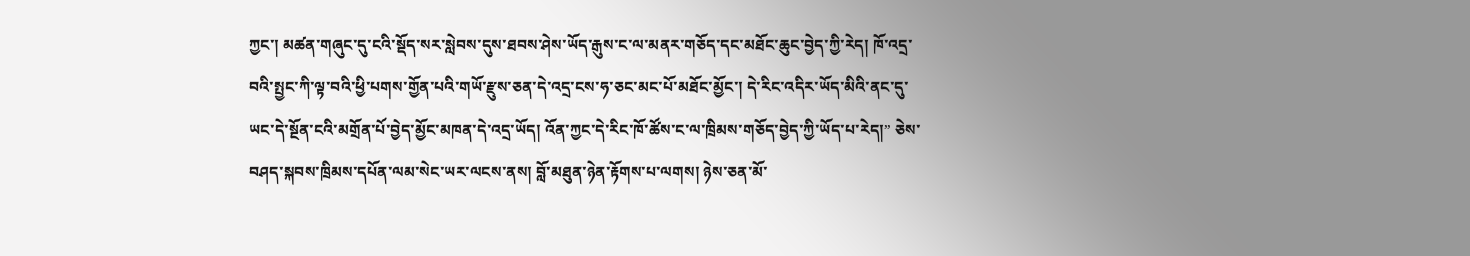ཀྱང་། མཚན་གཞུང་དུ་ངའི་སྡོད་སར་སླེབས་དུས་ཐབས་ཤེས་ཡོད་རྒུས་ང་ལ་མནར་གཅོད་དང་མཐོང་ཆུང་བྱེད་ཀྱི་རེད། ཁོ་འདྲ་བའི་སྤྱང་ཀི་ལྟ་བའི་ཕྱི་པགས་གྱོན་པའི་གཡོ་རྫུས་ཅན་དེ་འདྲ་ངས་ཧ་ཅང་མང་པོ་མཐོང་མྱོང་། དེ་རིང་འདིར་ཡོད་མིའི་ནང་དུ་ཡང་དེ་སྔོན་ངའི་མགྲོན་པོ་བྱེད་མྱོང་མཁན་དེ་འདྲ་ཡོད། འོན་ཀྱང་དེ་རིང་ཁོ་ཚོས་ང་ལ་ཁྲིམས་གཅོད་བྱེད་ཀྱི་ཡོད་པ་རེད།” ཅེས་བཤད་སྐབས་ཁྲིམས་དཔོན་ལམ་སེང་ཡར་ལངས་ནས། བློ་མཐུན་ཉེན་རྟོགས་པ་ལགས། ཉེས་ཅན་མོ་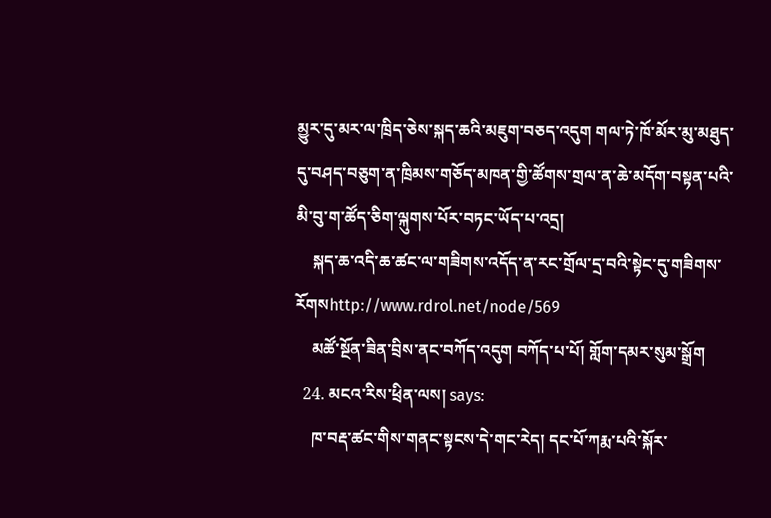མྱུར་དུ་མར་ལ་ཁྲིད་ཅེས་སྐད་ཆའི་མཇུག་བཅད་འདུག གལ་ཏེ་ཁོ་མོར་མུ་མཐུད་དུ་བཤད་བཅུག་ན་ཁྲིམས་གཅོད་མཁན་གྱི་ཚོགས་གྲལ་ན་ཆེ་མདོག་བསྟན་པའི་མི་བུ་ག་ཚོད་ཅིག་ལྐུགས་པོར་བཏང་ཡོད་པ་འདྲ།
    སྐད་ཆ་འདི་ཆ་ཚང་ལ་གཟིགས་འདོད་ན་རང་གྲོལ་དྲ་བའི་སྟེང་དུ་གཟིགས་རོགསhttp://www.rdrol.net/node/569
    མཚོ་སྔོན་ཟིན་བྲིས་ནང་བཀོད་འདུག བཀོད་པ་པོ། གློག་དམར་སུམ་སྒྲོག
  24. མངའ་རིས་ཕྲིན་ལས། says:
    ཁ་བརྡ་ཚང་གིས་གནང་སྟངས་དེ་གང་རེད། དང་པོ་ཀརྨ་པའི་སྐོར་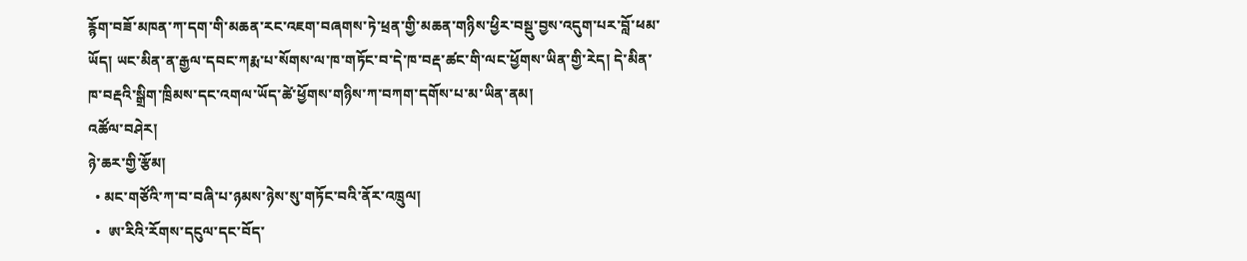རྙོག་བཟོ་མཁན་ཀ་དག་གི་མཆན་རང་འཇག་བཞགས་ཏེ་ཕྲན་གྱི་མཆན་གཉིས་ཕྱིར་བསྡུ་བྱས་འདུག་པར་བློ་ཕམ་ཡོད། ཡང་མིན་ན་རྒྱལ་དབང་ཀརྨ་པ་སོགས་ལ་ཁ་གཏོང་བ་དེ་ཁ་བརྡ་ཚང་གི་ལང་ཕྱོགས་ཡིན་གྱི་རེད། དེ་མིན་ཁ་བརྡའི་སྒྲིག་ཁྲིམས་དང་འགལ་ཡོད་ཚེ་ཕྱོགས་གཉིས་ཀ་བཀག་དགོས་པ་མ་ཡིན་ནམ།
འཚོལ་བཤེར།
ཉེ་ཆར་གྱི་རྩོམ།
  • མང་གཙོའི་ཀ་བ་བཞི་པ་ཉམས་ཉེས་སུ་གཏོང་བའི་ནོར་འཁྲུལ།
  •  ཨ་རིའི་རོགས་དངུལ་དང་བོད་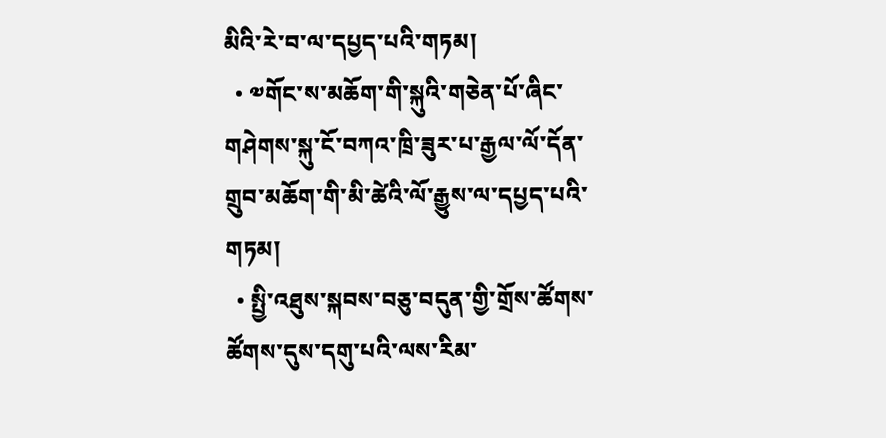མིའི་རེ་བ་ལ་དཔྱད་པའི་གཏམ།
  • ༧གོང་ས་མཆོག་གི་སྐུའི་གཅེན་པོ་ཞིང་གཤེགས་སྐུ་ངོ་བཀའ་ཁྲི་ཟུར་པ་རྒྱལ་ལོ་དོན་གྲུབ་མཆོག་གི་མི་ཚེའི་ལོ་རྒྱུས་ལ་དཔྱད་པའི་གཏམ།
  • སྤྱི་འཐུས་སྐབས་བཅུ་བདུན་གྱི་གྲོས་ཚོགས་ཚོགས་དུས་དགུ་པའི་ལས་རིམ་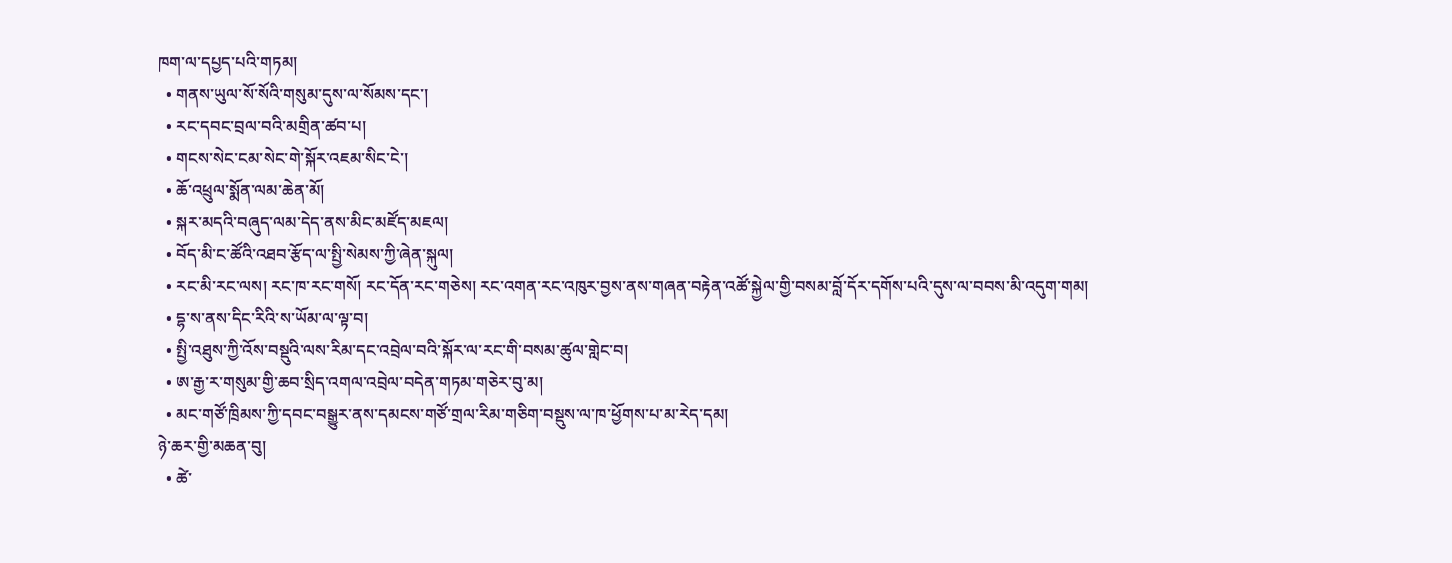ཁག་ལ་དཔྱད་པའི་གཏམ།
  • གནས་ཡུལ་སོ་སོའི་གསུམ་དུས་ལ་སོམས་དང་།
  • རང་དབང་བྲལ་བའི་མགྲིན་ཚབ་པ།
  • གངས་སེང་ངམ་སེང་གེ་སྐོར་འཇམ་སིང་ངེ་།
  • ཆོ་འཕྲུལ་སྨོན་ལམ་ཆེན་མོ།
  • སྐར་མདའི་བཞུད་ལམ་དེད་ནས་མིང་མཛོད་མཇལ།
  • བོད་མི་ང་ཚོའི་འཐབ་རྩོད་ལ་སྤྱི་སེམས་ཀྱི་ཞེན་སྐུལ།
  • རང་མི་རང་ལས། རང་ཁ་རང་གསོ། རང་དོན་རང་གཅེས། རང་འགན་རང་འཁུར་བྱས་ནས་གཞན་བརྟེན་འཚོ་སྐྱེལ་གྱི་བསམ་བློ་དོར་དགོས་པའི་དུས་ལ་བབས་མི་འདུག་གམ།
  • དྷ་ས་ནས་དིང་རིའི་ས་ཡོམ་ལ་ལྟ་བ།
  • སྤྱི་འཐུས་ཀྱི་འོས་བསྡུའི་ལས་རིམ་དང་འབྲེལ་བའི་སྐོར་ལ་རང་གི་བསམ་ཚུལ་གླེང་བ།
  • ཨ་རྒྱ་ར་གསུམ་གྱི་ཆབ་སྲིད་འགལ་འབྲེལ་བདེན་གཏམ་གཅེར་བུ་མ།
  • མང་གཙོ་ཁྲིམས་ཀྱི་དབང་བསྒྱུར་ནས་དམངས་གཙོ་གྲལ་རིམ་གཅིག་བསྡུས་ལ་ཁ་ཕྱོགས་པ་མ་རེད་དམ།
ཉེ་ཆར་གྱི་མཆན་བུ།
  • ཚེ་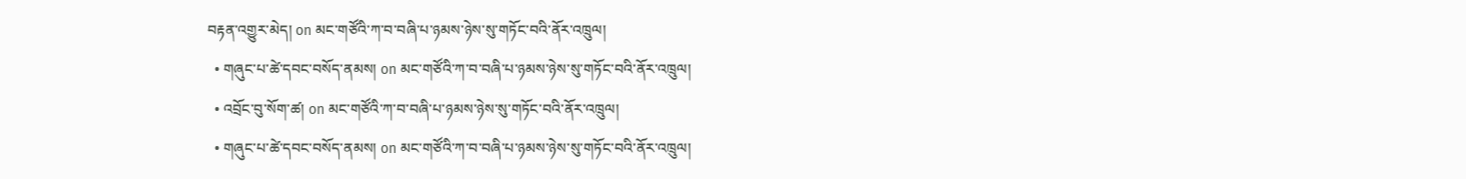བརྟན་འགྱུར་མེད། on མང་གཙོའི་ཀ་བ་བཞི་པ་ཉམས་ཉེས་སུ་གཏོང་བའི་ནོར་འཁྲུལ།
  • གཞུང་པ་ཚེ་དབང་བསོད་ནམས། on མང་གཙོའི་ཀ་བ་བཞི་པ་ཉམས་ཉེས་སུ་གཏོང་བའི་ནོར་འཁྲུལ།
  • འབྲོང་བུ་སོག་ཚ། on མང་གཙོའི་ཀ་བ་བཞི་པ་ཉམས་ཉེས་སུ་གཏོང་བའི་ནོར་འཁྲུལ།
  • གཞུང་པ་ཚེ་དབང་བསོད་ནམས། on མང་གཙོའི་ཀ་བ་བཞི་པ་ཉམས་ཉེས་སུ་གཏོང་བའི་ནོར་འཁྲུལ།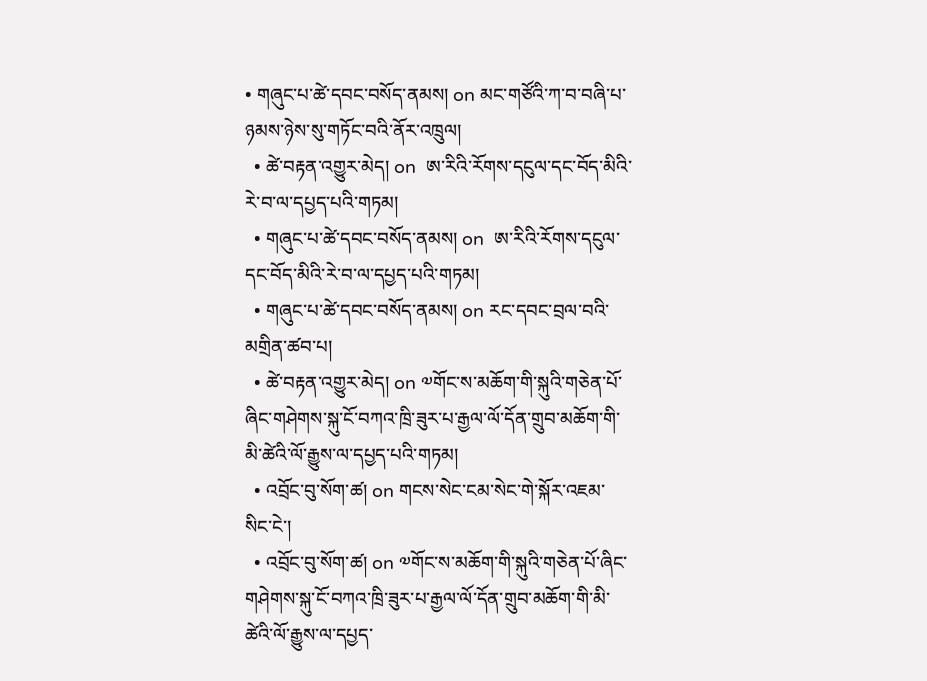• གཞུང་པ་ཚེ་དབང་བསོད་ནམས། on མང་གཙོའི་ཀ་བ་བཞི་པ་ཉམས་ཉེས་སུ་གཏོང་བའི་ནོར་འཁྲུལ།
  • ཚེ་བརྟན་འགྱུར་མེད། on  ཨ་རིའི་རོགས་དངུལ་དང་བོད་མིའི་རེ་བ་ལ་དཔྱད་པའི་གཏམ།
  • གཞུང་པ་ཚེ་དབང་བསོད་ནམས། on  ཨ་རིའི་རོགས་དངུལ་དང་བོད་མིའི་རེ་བ་ལ་དཔྱད་པའི་གཏམ།
  • གཞུང་པ་ཚེ་དབང་བསོད་ནམས། on རང་དབང་བྲལ་བའི་མགྲིན་ཚབ་པ།
  • ཚེ་བརྟན་འགྱུར་མེད། on ༧གོང་ས་མཆོག་གི་སྐུའི་གཅེན་པོ་ཞིང་གཤེགས་སྐུ་ངོ་བཀའ་ཁྲི་ཟུར་པ་རྒྱལ་ལོ་དོན་གྲུབ་མཆོག་གི་མི་ཚེའི་ལོ་རྒྱུས་ལ་དཔྱད་པའི་གཏམ།
  • འབྲོང་བུ་སོག་ཚ། on གངས་སེང་ངམ་སེང་གེ་སྐོར་འཇམ་སིང་ངེ་།
  • འབྲོང་བུ་སོག་ཚ། on ༧གོང་ས་མཆོག་གི་སྐུའི་གཅེན་པོ་ཞིང་གཤེགས་སྐུ་ངོ་བཀའ་ཁྲི་ཟུར་པ་རྒྱལ་ལོ་དོན་གྲུབ་མཆོག་གི་མི་ཚེའི་ལོ་རྒྱུས་ལ་དཔྱད་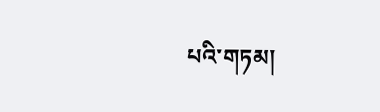པའི་གཏམ།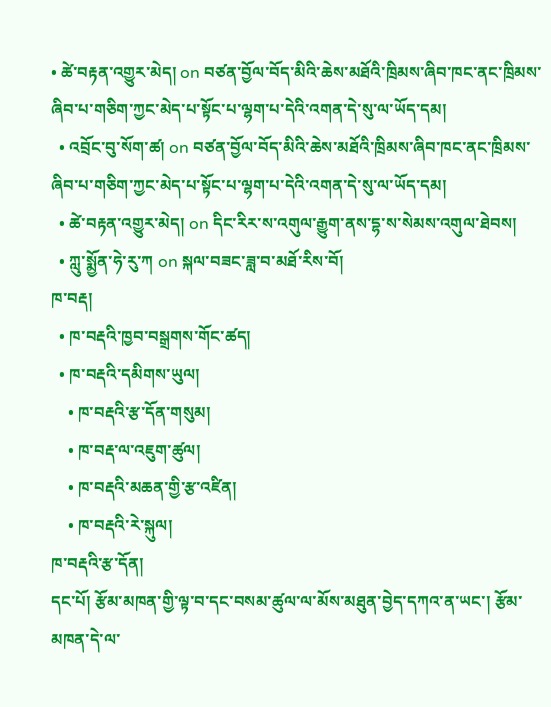• ཚེ་བརྟན་འགྱུར་མེད། on བཙན་བྱོལ་བོད་མིའི་ཆེས་མཐོའི་ཁྲིམས་ཞིབ་ཁང་ནང་ཁྲིམས་ཞིབ་པ་གཅིག་ཀྱང་མེད་པ་སྟོང་པ་ལྷག་པ་དེའི་འགན་དེ་སུ་ལ་ཡོད་དམ།
  • འབྲོང་བུ་སོག་ཚ། on བཙན་བྱོལ་བོད་མིའི་ཆེས་མཐོའི་ཁྲིམས་ཞིབ་ཁང་ནང་ཁྲིམས་ཞིབ་པ་གཅིག་ཀྱང་མེད་པ་སྟོང་པ་ལྷག་པ་དེའི་འགན་དེ་སུ་ལ་ཡོད་དམ།
  • ཚེ་བརྟན་འགྱུར་མེད། on དིང་རིར་ས་འགུལ་རྒྱུག་ནས་དྷ་ས་སེམས་འགུལ་ཐེབས།
  • ཀླུ་སྨྱོན་ཧེ་རུ་ཀ on སྐལ་བཟང་ཟླ་བ་མཐོ་རིས་བོ།
ཁ་བརྡ།
  • ཁ་བརྡའི་ཁྱབ་བསྒྲགས་གོང་ཚད།
  • ཁ་བརྡའི་དམིགས་ཡུལ།
    • ཁ་བརྡའི་རྩ་དོན་གསུམ།
    • ཁ་བརྡ་ལ་འཇུག་ཚུལ།
    • ཁ་བརྡའི་མཆན་གྱི་རྩ་འཛིན།
    • ཁ་བརྡའི་རེ་སྐུལ།
ཁ་བརྡའི་རྩ་དོན།
དང་པོ། རྩོམ་མཁན་གྱི་ལྟ་བ་དང་བསམ་ཚུལ་ལ་མོས་མཐུན་བྱེད་དཀའ་ན་ཡང་། རྩོམ་མཁན་དེ་ལ་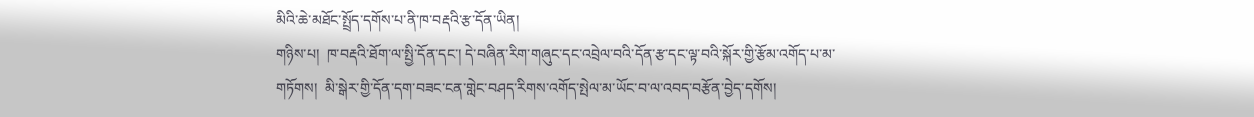མིའི་ཆེ་མཐོང་སྤྲོད་དགོས་པ་ནི་ཁ་བརྡའི་རྩ་དོན་ཡིན།
གཉིས་པ།  ཁ་བརྡའི་ཐོག་ལ་སྤྱི་དོན་དང་། དེ་བཞིན་རིག་གཞུང་དང་འབྲེལ་བའི་དོན་རྩ་དང་ལྟ་བའི་སྐོར་གྱི་རྩོམ་འགོད་པ་མ་གཏོགས།  མི་སྒེར་གྱི་དོན་དག་བཟང་ངན་གླེང་བཤད་རིགས་འགོད་སྤེལ་མ་ཡོང་བ་ལ་འབད་བརྩོན་བྱེད་དགོས།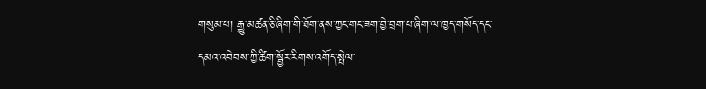གསུམ་པ། རྒྱུ་མཚན་ཅི་ཞིག་གི་ཐོག་ནས་ཀྱང་གང་ཟག་བྱེ་བྲག་པ་ཞིག་ལ་ཁྱད་གསོད་དང་དམའ་འབེབས་ཀྱི་ཚིག་སྦྱོར་རིགས་འགོད་སྤེལ་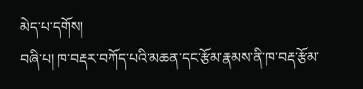མེད་པ་དགོས།
བཞི་པ། ཁ་བརྡར་བཀོད་པའི་མཆན་དང་རྩོམ་རྣམས་ནི་ཁ་བརྡ་རྩོམ་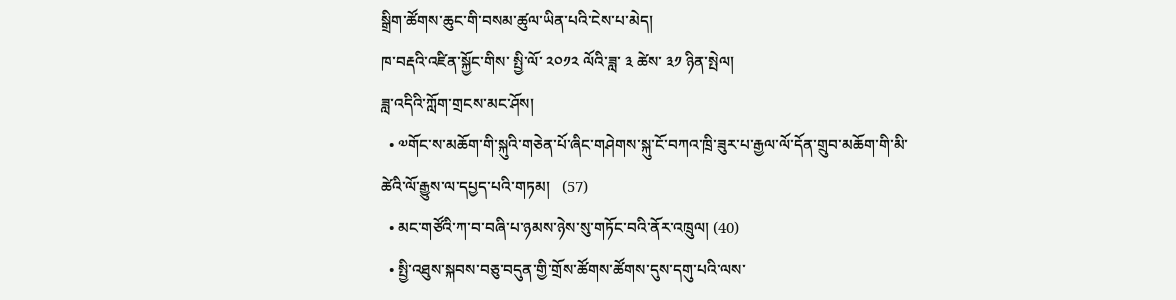སྒྲིག་ཚོགས་ཆུང་གི་བསམ་ཚུལ་ཡིན་པའི་ངེས་པ་མེད།
ཁ་བརྡའི་འཛིན་སྐྱོང་གིས་ སྤྱི་ལོ་ ༢༠༡༢ ལོའི་ཟླ་ ༣ ཚེས་ ༣༡ ཉིན་སྤེལ།
ཟླ་འདིའི་ཀློག་གྲངས་མང་ཤོས།
  • ༧གོང་ས་མཆོག་གི་སྐུའི་གཅེན་པོ་ཞིང་གཤེགས་སྐུ་ངོ་བཀའ་ཁྲི་ཟུར་པ་རྒྱལ་ལོ་དོན་གྲུབ་མཆོག་གི་མི་ཚེའི་ལོ་རྒྱུས་ལ་དཔྱད་པའི་གཏམ།   (57)
  • མང་གཙོའི་ཀ་བ་བཞི་པ་ཉམས་ཉེས་སུ་གཏོང་བའི་ནོར་འཁྲུལ། (40)
  • སྤྱི་འཐུས་སྐབས་བཅུ་བདུན་གྱི་གྲོས་ཚོགས་ཚོགས་དུས་དགུ་པའི་ལས་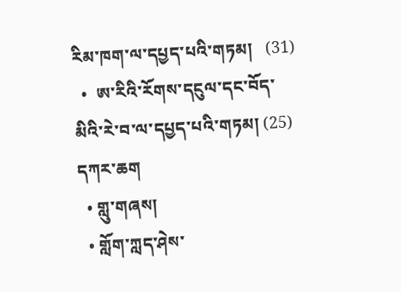རིམ་ཁག་ལ་དཔྱད་པའི་གཏམ།   (31)
  •  ཨ་རིའི་རོགས་དངུལ་དང་བོད་མིའི་རེ་བ་ལ་དཔྱད་པའི་གཏམ། (25)
དཀར་ཆག
  • གླུ་གཞས།
  • གློག་ཀླད་ཤེས་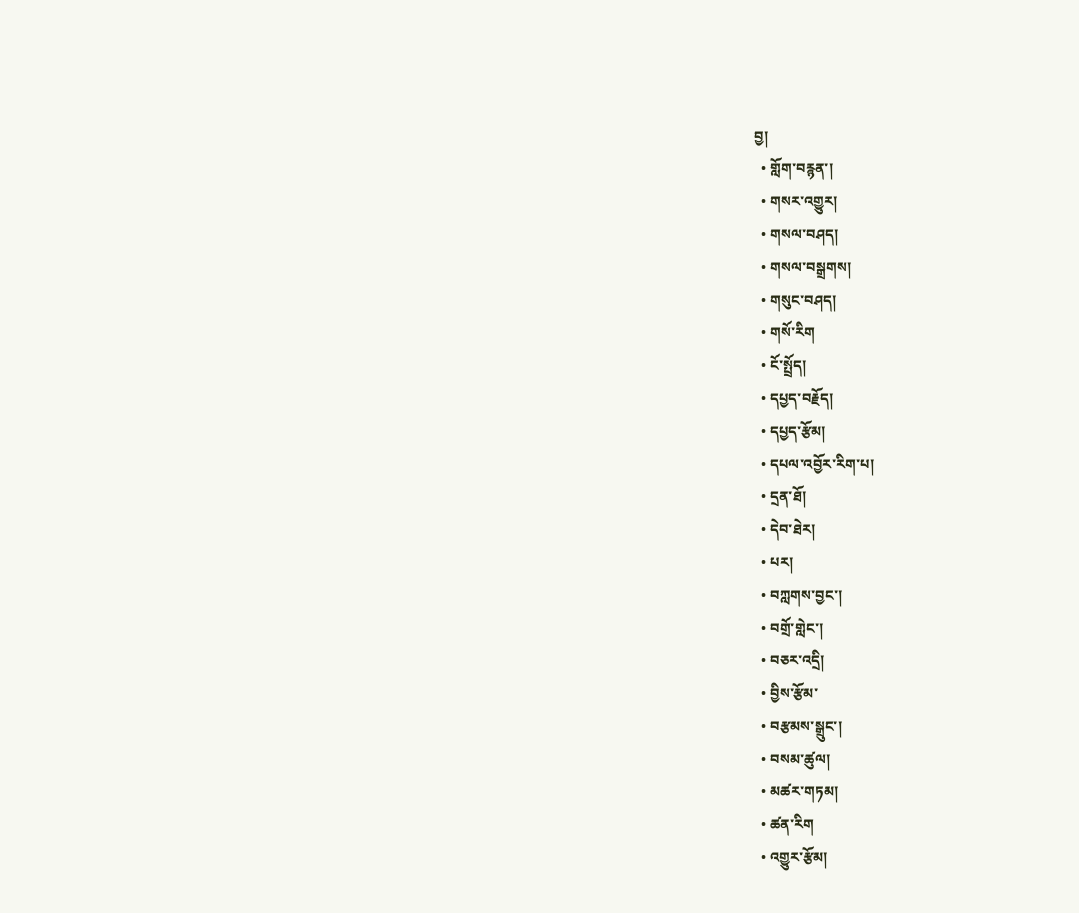བྱ།
  • གློག་བརྙན་།
  • གསར་འགྱུར།
  • གསལ་བཤད།
  • གསལ་བསྒྲགས།
  • གསུང་བཤད།
  • གསོ་རིག
  • ངོ་སྤྲོད།
  • དཔྱད་བརྗོད།
  • དཔྱད་རྩོམ།
  • དཔལ་འབྱོར་རིག་པ།
  • དྲན་ཐོ།
  • དེབ་ཐེར།
  • པར།
  • བཀླགས་བྱང་།
  • བགྲོ་གླེང་།
  • བཅར་འདྲི།
  • བྱིས་རྩོམ་
  • བརྩམས་སྒྲུང་།
  • བསམ་ཚུལ།
  • མཚར་གཏམ།
  • ཚན་རིག
  • འགྱུར་རྩོམ།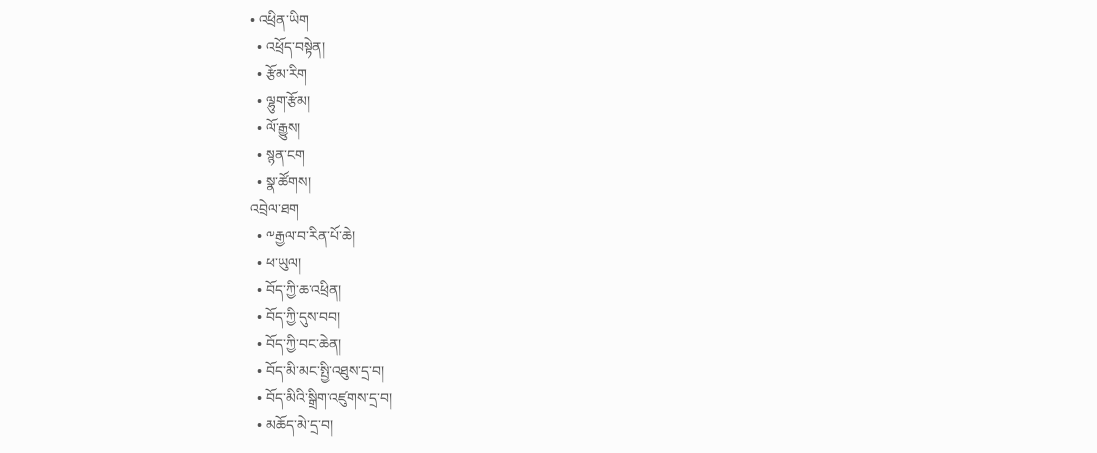• འཕྲིན་ཡིག
  • འཕྲོད་བསྟེན།
  • རྩོམ་རིག
  • ལྷུག་རྩོམ།
  • ལོ་རྒྱུས།
  • སྙན་ངག
  • སྣ་ཚོགས།
འབྲེལ་ཐག
  • ༸རྒྱལ་བ་རིན་པོ་ཆེ།
  • ཕ་ཡུལ།
  • བོད་ཀྱི་ཆ་འཕྲིན།
  • བོད་ཀྱི་དུས་བབ།
  • བོད་ཀྱི་བང་ཆེན།
  • བོད་མི་མང་སྤྱི་འཐུས་དྲ་བ།
  • བོད་མིའི་སྒྲིག་འཛུགས་དྲ་བ།
  • མཆོད་མེ་དྲ་བ།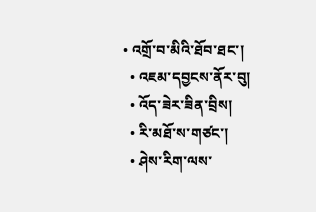• འགྲོ་བ་མིའི་ཐོབ་ཐང་།
  • འཇམ་དབྱངས་ནོར་བུ།
  • འོད་ཟེར་ཟིན་བྲིས།
  • རི་མཐོ་ས་གཙང་།
  • ཤེས་རིག་ལས་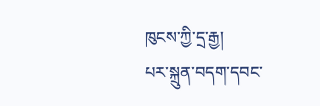ཁུངས་ཀྱི་དྲ་རྒྱ།
པར་སྐྲུན་བདག་དབང་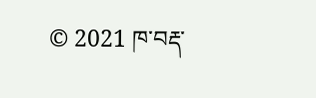© 2021 ཁ་བརྡ་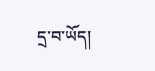དྲ་བ་ཡོད།